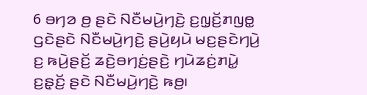6 ꤋꤚꤤ ꤥ꤬ ꤔꤢꤧ ꤡꤢꤪꤗꤣꤧ꤬ꤚꤢꤧ꤬ ꤢ꤬ꤜ꤫ꤢꤩ꤬ꤊꤜꤥ꤭ ꤞꤢꤧꤔꤢꤧ ꤡꤢꤪꤗꤣꤧ꤬ꤚꤢꤧ꤬ ꤔꤣꤧ꤬ꤟꤣꤧ ꤗꤢ꤬ꤔꤢꤧꤚꤣꤧ꤬ ꤢ꤬ ꤒꤣꤧ꤬ꤔꤢꤩ꤬ ꤘꤢꤧ꤬ꤋꤚꤢꤦ꤬ꤔꤢꤧ꤬ ꤚꤣꤧꤘꤢꤦ꤬ꤊꤣꤧ꤭ ꤢ꤬ꤔ꤫ꤢꤩ꤬ ꤔꤢꤧ ꤡꤢꤪꤗꤣꤧ꤬ꤚꤢꤧ꤬ ꤒꤥ꤬꤯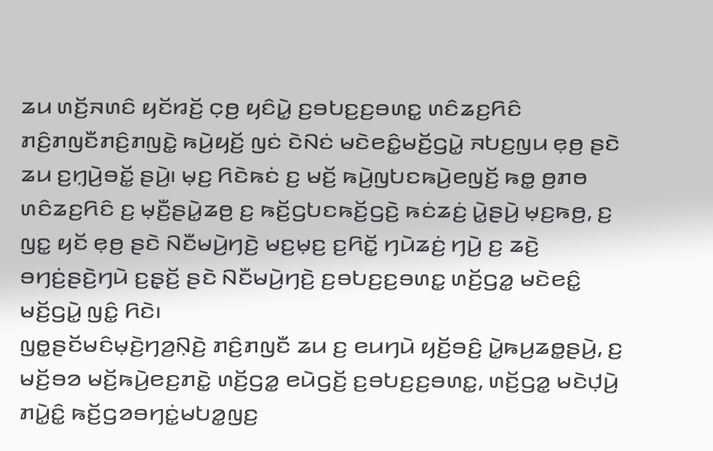ꤘꤣ ꤛꤢꤩ꤬ꤏꤛꤢꤨ ꤟꤢꤩꤙꤢꤩ꤬ ꤍ꤫ꤥ꤬ ꤟꤢꤨꤣꤧ꤭ ꤢ꤬ꤋꤝꤢ꤬ꤢ꤬ꤋꤛꤢ꤭ ꤛꤢꤨꤘꤢ꤬ꤖꤢꤨ ꤊꤢꤨ꤬ꤊꤜꤢꤪꤊꤢꤨ꤬ꤊꤜꤢꤧ꤭ ꤒꤣꤧ꤬ꤟꤢꤩ꤬ ꤜꤢꤦ ꤢꤧꤡꤢꤦ ꤗꤢꤧꤕꤢꤨ꤭ꤗꤢꤩ꤬ꤞꤣꤧ꤭ ꤏꤝꤢ꤬ꤜꤣ ꤕ꤫ꤥ꤬ ꤔꤢꤧ ꤘꤣ ꤢ꤬ꤚ꤫ꤣꤧ꤬ꤋꤢꤩ꤭ ꤔꤣꤧ꤬꤯ ꤗ꤫ꤢ꤬ ꤖꤢꤧꤒꤢꤦ ꤢ꤬ ꤗꤢꤩ꤬ ꤒꤣꤧ꤬ꤜꤝꤢꤒꤣꤧ꤬ꤕꤜꤢꤩ꤬ ꤒꤥ꤭ ꤥ꤬ꤊꤥ ꤛꤢꤨꤘꤢ꤬ꤖꤢꤨ ꤢ꤬ ꤗ꤫ꤢꤪ꤬ꤔꤣꤧ꤭ꤘꤥ꤬ ꤢ꤬ ꤒꤢꤩ꤬ꤞꤝꤢꤒꤢꤩ꤬ꤞꤢꤧ꤬ ꤒꤢꤦꤘꤢꤦ꤬ ꤣꤧ꤭ꤔꤣꤧ꤬ ꤗ꤫ꤢ꤬ꤒꤥ꤬, ꤢ꤬ ꤜꤢ꤭ ꤟꤢꤩ ꤕ꤫ꤥ꤬ ꤔꤢꤧ ꤡꤢꤪꤗꤣꤧ꤬ꤚꤢꤧ꤬ ꤗꤢ꤬ꤗ꤫ꤢ꤬ ꤢ꤬ꤖꤢꤩ꤭ ꤚꤣꤧꤘꤢꤦ꤬ ꤚꤣꤧ꤬ ꤢ꤬ ꤘꤢꤧ꤬ ꤋꤚꤢꤦ꤬ꤔꤢꤧ꤬ꤚꤣꤧ ꤢ꤬ꤔ꤫ꤢꤩ꤬ ꤔꤢꤧ ꤡꤢꤪꤗꤣꤧ꤬ꤚꤢꤧ꤬ ꤢ꤬ꤋꤝꤢ꤬ꤢ꤬ꤋꤛꤢ꤭ ꤛꤢꤩ꤬ꤞꤤ꤭ ꤗꤢꤧꤕꤢꤨ꤭ ꤗꤢꤩ꤬ꤞꤣꤧ꤭ ꤜꤢꤨ꤭ ꤖꤢꤧ꤯
ꤜꤥ꤭ꤔꤢꤩꤗꤢꤨꤗ꤫ꤢꤧ꤬ꤚꤤ꤬ꤡ꤫ꤢꤧ꤬ ꤊꤢꤨ꤬ꤊꤜꤢꤪ ꤘꤣ ꤢ꤬ ꤕꤣꤚꤣꤧ ꤟꤢꤩ꤬ꤋꤢꤨ꤬ ꤣꤧ꤭ꤒꤣ꤬ꤘꤥ꤭ꤔꤣꤧ꤬, ꤢ꤬ ꤗꤢꤩ꤬ꤋꤤ ꤗꤢꤩ꤬ꤒꤣꤧ꤬ꤕꤢ꤬ꤊꤢꤧ꤭ ꤛꤢꤩ꤬ꤞꤤ꤭ ꤕꤣꤧꤞꤢꤩ꤬ ꤢ꤬ꤋꤝꤢ꤬ꤢ꤬ꤋꤛꤢ꤭, ꤛꤢꤩ꤬ꤞꤤ꤭ ꤗꤢꤧꤓ꤫ꤣꤧ꤬ ꤊꤣꤧ꤭ꤢꤨ꤭ ꤒꤢꤩ꤬ꤞꤤꤋꤚꤢꤦ꤭ꤗꤝꤤ꤭ꤜꤢ꤬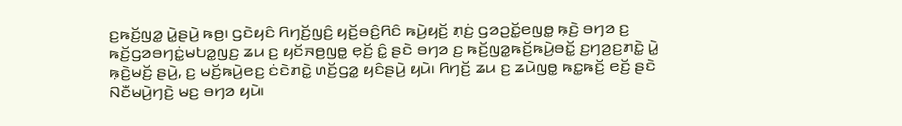ꤢ꤬ꤒꤢꤩ꤬ꤜꤤ꤭ ꤣꤧ꤭ꤔꤣꤧ꤬ ꤒꤥ꤬꤯ ꤞꤢꤧꤟꤢꤨ ꤖꤚꤢꤩ꤬ꤜꤢꤨ꤬ ꤟꤢꤩ꤬ꤋꤢꤨ꤬ꤖꤢꤨ ꤒꤣꤧ꤬ꤟꤢꤩ꤬ ꤊ꤫ꤢꤦ꤬ ꤞꤤꤑꤢꤩ꤭ꤕꤜꤥ꤭ ꤒ꤫ꤢꤧ꤬ ꤋꤚꤤ ꤢ꤬ ꤒꤢꤩ꤬ꤞꤤꤋꤚꤢꤦ꤭ꤗꤝꤤ꤭ꤜꤢ꤬ ꤘꤣ ꤢ꤬ ꤟꤢꤩꤏꤥ꤬ꤜꤥ꤭ ꤕ꤫ꤢꤩ꤬ ꤢꤨ꤭ ꤔꤢꤧ ꤋꤚꤤ ꤢ꤬ ꤒꤢꤩ꤬ꤜꤤ꤭ꤒꤢꤩ꤬ꤒꤣꤧ꤬ꤋꤢꤩ꤭ ꤢ꤬ꤚꤤ꤬ꤢ꤬ꤊꤢꤧ꤭ ꤣꤧ꤭ ꤒ꤫ꤢꤧ꤬ꤗꤢꤩ꤬ ꤔꤣꤧ꤬, ꤢ꤬ ꤗꤢꤩ꤬ꤒꤣꤧ꤬ꤕꤢ꤬ ꤢꤦꤢꤧꤊꤢꤧ꤭ ꤛꤢꤩ꤬ꤞꤤ꤭ ꤟꤢꤨꤔꤣꤧ꤬ ꤟꤣꤧ꤯ ꤖꤚꤢꤩ꤬ ꤘꤣ ꤢ꤬ ꤘꤣꤧꤜꤥ꤭ ꤒꤢ꤭ꤒꤢꤩ꤬ ꤕꤢꤩ꤬ ꤔꤢꤧ ꤡꤢꤪꤗꤣꤧ꤬ꤚꤢꤧ꤬ ꤗꤢ꤬ ꤋꤚꤤ ꤟꤣꤧ꤯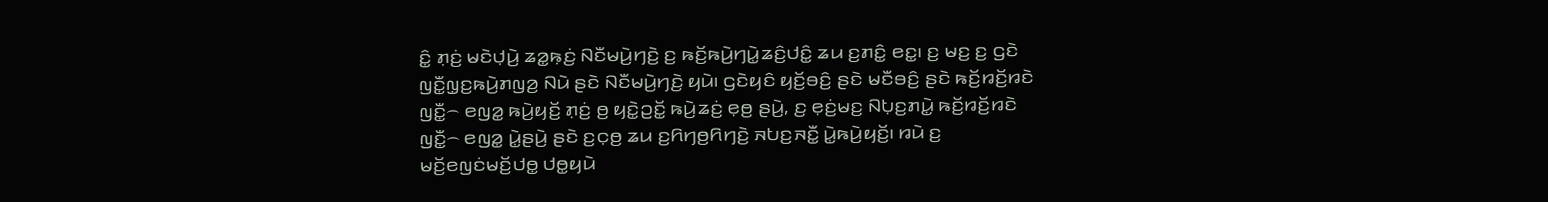ꤢꤨ꤭ ꤊ꤫ꤢꤦ꤬ ꤗꤢꤧꤓ꤫ꤣꤧ꤬ ꤘꤤ꤭ꤒ꤫ꤢꤦ꤬ ꤡꤢꤪꤗꤣꤧ꤬ꤚꤢꤧ꤬ ꤢ꤬ ꤒꤢꤩ꤬ꤒꤣꤧ꤬ꤚꤣꤧ꤭ꤘꤢꤨ꤬ꤓꤢꤨ꤭ ꤘꤣ ꤢ꤬ꤊꤢꤨ꤭ ꤕꤢ꤭꤯ ꤢ꤬ ꤗꤢ꤬ ꤢ꤬ ꤞꤢꤧ ꤜꤢꤪ꤭ꤜ꤫ꤢ꤬ꤒꤣꤧ꤬ꤊꤜꤤ꤬ ꤡꤣꤧ ꤔꤢꤧ ꤡꤢꤪꤗꤣꤧ꤬ꤚꤢꤧ꤬ ꤟꤣꤧ꤯ ꤞꤢꤧꤟꤢꤨ ꤟꤢꤩ꤬ꤋꤢꤨ꤬ ꤔꤢꤧ ꤗꤢꤪꤋꤢꤨ꤬ ꤔꤢꤧ ꤒꤢꤩ꤬ꤙꤢꤩ꤬ꤙꤢꤧ ꤜꤢꤪ꤭꤮ ꤕꤜꤤ꤭ ꤒꤣꤧ꤬ꤟꤢꤩ꤬ ꤊ꤫ꤢꤦ꤬ ꤥ꤬ ꤟꤢꤧ꤭ꤑꤢꤩ꤭ ꤒꤣꤧ꤬ꤘꤢꤦ꤬ ꤕ꤫ꤥ꤬ ꤔꤣꤧ꤬, ꤢ꤬ ꤕ꤫ꤢꤦ꤬ꤗꤢ꤬ ꤡꤝ꤫ꤢ꤬ꤊꤣꤧ꤭ ꤒꤢꤩ꤬ꤙꤢꤩ꤬ꤙꤢꤧ ꤜꤢꤪ꤭꤮ ꤕꤜꤤ꤭ ꤣꤧ꤭ꤔꤣꤧ꤬ ꤔꤢꤧ ꤢ꤬ꤍ꤫ꤥ꤬ ꤘꤣ ꤢ꤬ꤖꤚꤥ꤬ꤖꤚꤢꤧ꤬ ꤏꤝꤢ꤬ꤏꤢꤪ꤭ ꤣꤧ꤭ꤒꤣꤧ꤬ꤟꤢꤩ꤬꤯ ꤙꤣꤧ ꤢ꤬ ꤗꤢꤩ꤬ꤕꤜꤢꤦꤗꤢꤩ꤬ꤓꤥ꤭ ꤓꤥ꤭ꤟꤣꤧ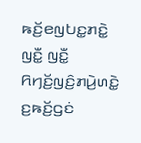ꤒꤢꤩ꤬ꤕꤜꤝꤢ꤭ꤊꤢꤧ꤭ ꤜꤢꤪ꤭ ꤜꤢꤪ꤭ ꤖꤚꤢꤩ꤬ꤜꤢꤨ꤬ꤊꤣꤧ꤬ꤛꤢꤧ꤭ ꤢ꤬ꤒꤢꤩ꤬ꤞꤢꤦ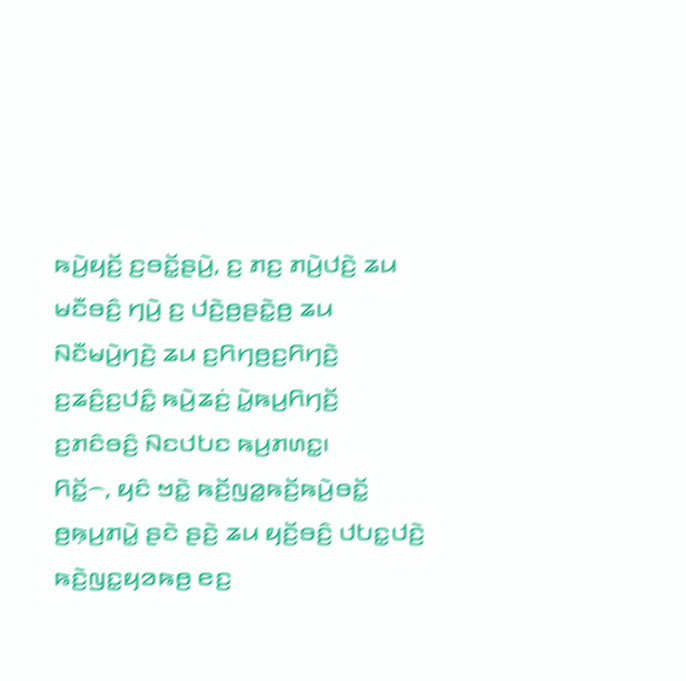ꤒꤣꤧ꤬ꤟꤢꤩ꤬ ꤢ꤬ꤋꤢꤩ꤭ꤔꤣꤧ꤬, ꤢ꤬ ꤊꤢ꤬ ꤊꤣꤧ꤬ꤓꤢꤧ꤬ ꤘꤣ ꤗꤢꤪꤋꤢꤨ꤬ ꤚꤣꤧ꤬ ꤢ꤬ ꤓꤢꤧ꤬ꤥ꤬ꤔꤢꤧ꤭ꤥ꤬ ꤘꤣ ꤡꤢꤪꤗꤣꤧ꤬ꤚꤢꤧ꤬ ꤘꤣ ꤢ꤬ꤖꤚꤥ꤬ꤢ꤬ꤖꤚꤢꤧ꤬ ꤢ꤬ꤘꤢꤨ꤬ꤢ꤬ꤓꤢꤨ꤭ ꤒꤣꤧ꤬ꤘꤢꤦ꤬ ꤣꤧ꤭ꤒꤣ꤬ꤖꤚꤢꤩ꤬ ꤢ꤬ꤊꤢꤨꤋꤢꤨ꤬ ꤡꤢꤓꤝꤢ ꤒꤣ꤬ꤊꤛꤢ꤭꤯
ꤖꤢꤩ꤭꤮, ꤟꤢꤨ ꤠꤢꤧ꤭ ꤒꤢꤩ꤬ꤜꤤ꤭ꤒꤢꤩ꤬ꤒꤣꤧ꤬ꤋꤢꤩ꤭ ꤥ꤬ꤒ꤫ꤣ꤬ꤊꤣꤧ꤭ ꤔꤢꤧ ꤔꤢꤧ꤬ ꤘꤣ ꤟꤢꤩ꤬ꤋꤢꤨ꤬ ꤓꤝꤢ꤭ꤓꤢꤧ꤬ ꤒꤢꤧ꤬ꤜꤢ꤭ꤟꤤꤒꤥ꤬ ꤕꤢ꤬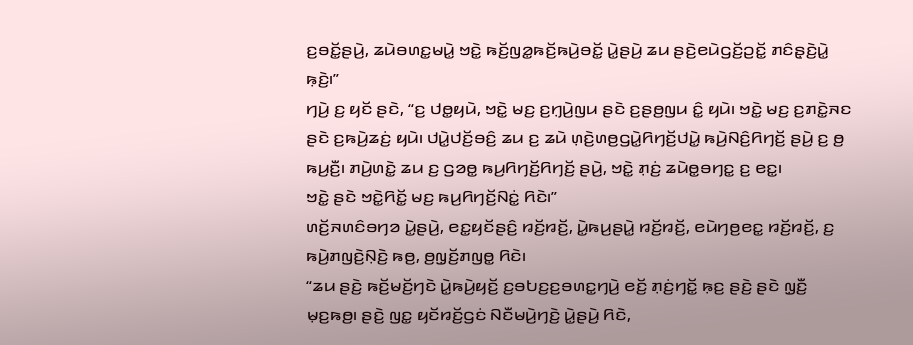ꤢ꤬ꤋꤢꤩ꤭ꤔꤣꤧ꤬, ꤘꤣꤧꤋꤛꤢ꤭ꤗꤣꤧ꤭ ꤠꤢꤧ꤭ ꤒꤢꤩ꤬ꤜꤤ꤭ꤒꤢꤩ꤬ꤒꤣꤧ꤬ꤋꤢꤩ꤭ ꤣꤧ꤭ꤔꤣꤧ꤬ ꤘꤣ ꤔꤢꤧ꤬ꤕꤣꤧꤞꤢꤩ꤬ꤑꤢꤩ꤭ ꤊꤢꤨꤔ꤫ꤢꤧ꤬ꤣꤧ꤭ ꤒ꤫ꤢꤧ꤬꤯”
ꤚꤣꤧ꤬ ꤢ꤬ ꤟꤢꤩ ꤔꤢꤧ, “ꤢ꤬ ꤓꤥ꤭ꤟꤣꤧ, ꤠꤢꤧ꤭ ꤗꤢ꤬ ꤢ꤬ꤚ꤫ꤣꤧ꤬ꤜꤣ ꤔꤢꤧ ꤢ꤬ꤔꤥ꤬ꤜꤣ ꤢꤨ꤭ ꤟꤣꤧ꤯ ꤠꤢꤧ꤭ ꤗꤢ꤬ ꤢ꤬ꤊꤢꤧ꤭ꤏꤢ ꤔꤢꤧ ꤢ꤬ꤒꤣꤧ꤬ꤘꤢꤦ꤬ ꤟꤣꤧ꤯ ꤓꤣꤧ꤭ꤓꤢꤩ꤬ꤋꤢꤨ꤬ ꤘꤣ ꤢ꤬ ꤘꤣꤧ ꤛ꤫ꤢꤧ꤬ꤛꤥ꤬ꤞꤣꤧ꤭ꤖꤚꤢꤩ꤬ꤓꤣꤧ꤭ ꤒꤣꤧ꤬ꤡꤢꤨ꤬ꤖꤚꤢꤩ꤬ ꤔꤣꤧ꤬ ꤢ꤬ ꤥ꤬ ꤒꤣ꤬ꤢꤪ꤬꤯ ꤊꤣꤧ꤬ꤛꤢꤧ꤭ ꤘꤣ ꤢ꤬ ꤞꤤꤥ꤭ ꤒꤣ꤬ꤖꤚꤢꤩ꤬ꤖꤚꤢꤩ꤬ ꤔꤣꤧ꤬, ꤠꤢꤧ꤭ ꤊ꤫ꤢꤦ꤬ ꤘꤣꤧꤥ꤭ꤋꤚꤢ꤭ ꤢ꤬ ꤕꤢ꤭꤯
ꤠꤢꤧ꤭ ꤔꤢꤧ ꤠꤢꤧ꤭ꤖꤢꤩ꤭ ꤗꤢ꤬ ꤒꤣ꤬ꤖꤚꤢꤩ꤬ꤡꤢꤦ꤭ ꤖꤢꤧ꤯”
ꤛꤢꤩ꤬ꤏꤛꤢꤨꤋꤚꤤ ꤣꤧ꤭ꤔꤣꤧ꤬, ꤕꤢ꤭ꤟꤢꤩꤔꤢꤨ꤬ ꤙꤢꤩ꤬ꤙꤢꤩ꤬, ꤣꤧ꤭ꤒꤣ꤬ꤔꤣꤧ꤭ ꤙꤢꤩ꤬ꤙꤢꤩ꤬, ꤕꤣꤧꤚꤥ꤬ꤕꤢ꤭ ꤙꤢꤩ꤬ꤙꤢꤩ꤬, ꤢ꤬ ꤒꤣꤧ꤬ꤊꤜꤢꤧ꤬ꤡ꤫ꤢꤧ꤬ ꤒꤥ꤬, ꤥ꤬ꤜ꤫ꤢꤩ꤬ꤊꤜꤥ꤭ ꤖꤢꤧ꤯
“ꤘꤣ ꤔꤢꤧ꤬ ꤒꤢꤩ꤬ꤗꤢꤩ꤬ꤚꤢꤧ ꤣꤧ꤭ꤒꤣꤧ꤬ꤟꤢꤩ꤬ ꤢ꤬ꤋꤝꤢ꤬ꤢ꤬ꤋꤛꤢ꤭ꤚꤣꤧ꤬ ꤕꤢꤩ꤬ ꤊ꤫ꤢꤦ꤬ꤚꤢꤩ꤭ ꤒ꤫ꤢ꤬ ꤔꤢꤧ꤬ ꤔꤢꤧ ꤜ꤫ꤢꤪ꤬ ꤗ꤫ꤢ꤬ꤒꤥ꤬꤯ ꤔꤢꤧ꤬ ꤜꤢ꤭ ꤟꤢꤩꤙꤢꤩ꤬ꤞꤢꤦ ꤡꤢꤪꤗꤣꤧ꤬ꤚꤢꤧ꤬ ꤣꤧ꤭ꤔꤣꤧ꤬ ꤖꤢꤧ,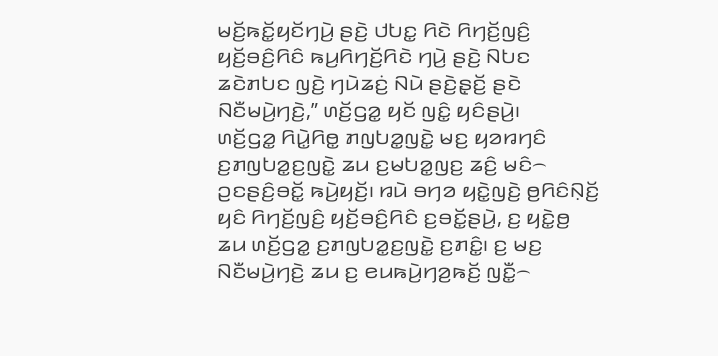ꤗꤢꤩ꤬ꤒꤢꤩ꤭ꤟꤢꤩꤚꤣꤧ꤬ ꤔꤢꤧ꤬ ꤓꤝꤢ꤭ ꤖꤢꤧ ꤖꤚꤢꤩ꤬ꤜꤢꤨ꤬ ꤟꤢꤩ꤬ꤋꤢꤨ꤬ꤖꤢꤨ ꤒꤣ꤬ꤖꤚꤢꤩ꤬ꤖꤢꤧ ꤚꤣꤧ꤬ ꤔꤢꤧ꤬ ꤡꤝꤢ ꤘꤢꤧꤊꤝꤢ ꤜꤢꤧ꤬ ꤚꤣꤧꤘꤢꤦ꤬ ꤡꤣꤧ ꤔꤢꤧ꤬ꤔ꤫ꤢꤩ꤬ ꤔꤢꤧ ꤡꤢꤪꤗꤣꤧ꤬ꤚꤢꤧ꤬,” ꤛꤢꤩ꤬ꤞꤤ꤭ ꤟꤢꤩ ꤜꤢꤨ꤭ ꤟꤢꤨꤔꤣꤧ꤬꤯
ꤛꤢꤩ꤬ꤞꤤ꤭ ꤖꤣꤧ꤭ꤖꤥ꤭ ꤊꤜꤝꤤ꤭ꤜꤢꤧ꤭ ꤗꤢ꤬ ꤟꤤꤙꤚꤢꤨ ꤢ꤬ꤊꤜꤝꤤ꤭ꤢ꤬ꤜꤢꤧ꤭ ꤘꤣ ꤢ꤬ꤗꤝꤤ꤭ꤜꤢ꤬ ꤘꤢꤨ꤬ ꤗꤢꤨ꤮ ꤑꤢꤔꤢꤨ꤬ꤋꤢꤩ꤭ ꤒꤣꤧ꤬ꤟꤢꤩ꤬꤯ ꤙꤣꤧ ꤋꤚꤤ ꤟꤢꤧ꤭ꤜꤢꤧ꤬ ꤥ꤬ꤖꤢꤨꤡ꤫ꤢꤩ꤬ ꤟꤢꤨ ꤖꤚꤢꤩ꤬ꤜꤢꤨ꤬ ꤟꤢꤩ꤬ꤋꤢꤨ꤬ꤖꤢꤨ ꤢ꤬ꤋꤢꤩ꤭ꤔꤣꤧ꤬, ꤢ꤬ ꤟꤢꤧ꤭ꤥ꤬ ꤘꤣ ꤛꤢꤩ꤬ꤞꤤ꤭ ꤢ꤬ꤊꤜꤝꤤ꤭ꤢ꤬ꤜꤢꤧ꤭ ꤢ꤬ꤊꤢꤨ꤭꤯ ꤢ꤬ ꤗꤢ꤬ ꤡꤢꤪꤗꤣꤧ꤬ꤚꤢꤧ꤬ ꤘꤣ ꤢ꤬ ꤕꤣꤒꤣꤧ꤬ꤚꤤ꤬ꤒꤢꤩ꤬ ꤜꤢꤪ꤭꤮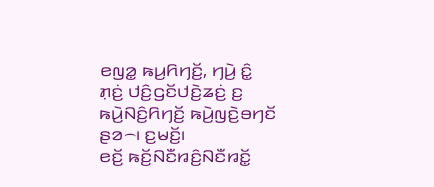ꤕꤜꤤ꤭ ꤒꤣ꤬ꤖꤚꤢꤩ꤬, ꤚꤣꤧ꤬ ꤢꤨ꤭ ꤊ꤫ꤢꤦ꤬ ꤓꤢꤨ꤬ꤞꤢꤩꤓꤢꤧ꤬ꤘꤢꤦ꤬ ꤢ꤬ ꤒꤣꤧ꤬ꤡꤢꤨ꤬ꤖꤚꤢꤩ꤬ ꤒꤣꤧ꤬ꤜꤢꤧ꤬ꤋꤚꤢꤩ ꤔꤤ꤮꤯ ꤢ꤬ꤗꤢꤩ꤬꤯
ꤕꤢꤩ꤬ ꤒꤢꤩ꤬ꤡꤢꤪꤙꤢꤨ꤬ꤡꤢꤪꤙꤢꤩ꤭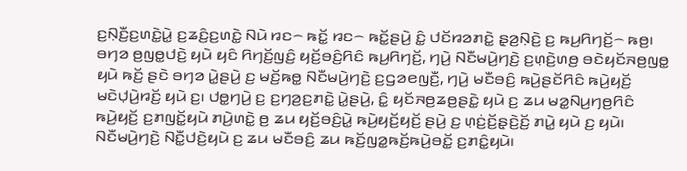ꤢ꤬ꤡ꤫ꤢꤪ꤬ꤢ꤬ꤛꤢꤧ꤭ꤣꤧ꤭ ꤢ꤬ꤘꤢꤨ꤬ꤢ꤬ꤛꤢꤧ꤭ ꤡꤣꤧ ꤙꤢ꤮ ꤒꤢꤩ꤭ ꤙꤢ꤮ ꤒꤢꤩ꤭ꤔꤣꤧ꤬ ꤢꤨ꤭ ꤓꤢꤩꤙꤤꤊꤢꤧ꤭ ꤔ꤫ꤤ꤬ꤡ꤫ꤢꤧ꤬ ꤢ꤬ ꤒꤣ꤬ꤖꤚꤢꤩ꤬꤮ ꤒꤥ꤬꤯ ꤋꤚꤤ ꤥ꤬ꤜꤥ꤭ꤓꤢꤧ꤬ ꤟꤣꤧ ꤟꤢꤨ ꤖꤚꤢꤩ꤬ꤜꤢꤨ꤬ ꤟꤢꤩ꤬ꤋꤢꤨ꤬ꤖꤢꤨ ꤒꤣ꤬ꤖꤚꤢꤩ꤬, ꤚꤣꤧ꤬ ꤡꤢꤪꤗꤣꤧ꤬ꤚꤢꤧ꤬ ꤢ꤬ꤛ꤫ꤢꤧ꤬ꤛꤥ꤬ ꤋꤢꤧꤟꤢꤩꤏꤥ꤬ꤜꤥ꤭ ꤟꤣꤧ ꤒꤢꤩ꤬ ꤔꤢꤧ ꤋꤚꤤ ꤣꤧ꤭ꤔꤣꤧ꤬ ꤢ꤬ ꤗꤢꤩ꤬ꤒꤥ꤭ ꤡꤢꤪꤗꤣꤧ꤬ꤚꤢꤧ꤬ ꤢ꤬ꤞꤤꤕꤜꤢꤪ꤬, ꤚꤣꤧ꤬ ꤗꤢꤪꤋꤢꤨ꤬ ꤒꤣꤧ꤬ꤔꤢꤩꤖꤢꤨ ꤒꤣꤧ꤬ꤟꤢꤩ꤬ ꤗꤢꤧꤓ꤫ꤣꤧ꤬ꤙꤢꤩ꤬ ꤟꤣꤧ ꤢ꤬꤯ ꤓꤥ꤭ꤚꤣꤧ꤬ ꤢ꤬ ꤢ꤬ꤚꤤ꤬ꤢ꤬ꤊꤢꤧ꤭ ꤣꤧ꤭ꤔꤣꤧ꤬, ꤢꤨ꤭ ꤟꤢꤩꤏꤥ꤬ꤘꤥ꤬ꤔꤢꤧ꤭ ꤟꤣꤧ ꤢ꤬ ꤘꤣ ꤗꤤ꤭ꤡꤣ꤬ꤚꤥ꤬ꤖꤢꤨ ꤒꤣꤧ꤬ꤟꤢꤩ꤬ ꤢ꤬ꤊꤜꤢꤩ꤭ꤟꤣꤧ ꤊꤣꤧ꤬ꤛꤢꤧ꤭ ꤥ꤬ ꤘꤣ ꤟꤢꤩ꤬ꤋꤢꤨ꤬ꤣꤧ꤭ ꤒꤣꤧ꤬ꤟꤢꤩ꤬ꤟꤢꤩ꤬ ꤔꤣꤧ꤬ ꤢ꤬ ꤛ꤫ꤢꤦ꤬ꤢꤩ꤬ꤔ꤫ꤢꤧ꤬ꤢꤩ꤬ ꤊꤣꤧ꤭ ꤟꤣꤧ ꤢ꤬ ꤟꤣꤧ꤯ ꤡꤢꤪꤗꤣꤧ꤬ꤚꤢꤧ꤬ ꤡꤢꤪ꤭ꤓꤢꤧ꤬ꤟꤣꤧ ꤢ꤬ ꤘꤣ ꤗꤢꤪꤋꤢꤨ꤬ ꤘꤣ ꤒꤢꤩ꤬ꤜꤤ꤭ꤒꤢꤩ꤬ꤒꤣꤧ꤬ꤋꤢꤩ꤭ ꤢ꤬ꤊꤢꤨ꤭ꤟꤣꤧ꤯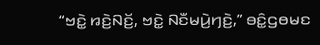“ꤠꤢꤧ꤭ ꤙꤢꤧ꤬ꤡꤢꤩ꤬, ꤠꤢꤧ꤭ ꤡꤢꤪꤗꤣꤧ꤬ꤚꤢꤧ꤬,” ꤋꤢꤨ꤭ꤞꤥꤗꤢ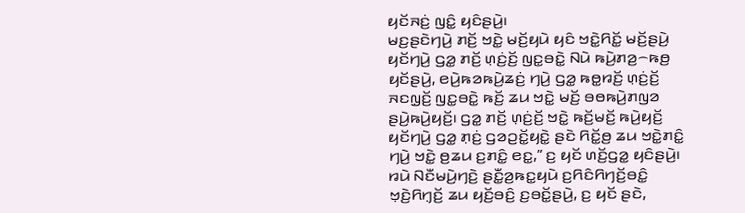ꤟꤢꤩꤏꤢꤦ꤬ ꤜꤢꤨ꤭ ꤟꤢꤨꤔꤣꤧ꤬꤯
ꤗꤢ꤬ꤔꤢꤧꤚꤣꤧ꤬ ꤊꤢꤩ꤬ ꤠꤢꤧ꤭ ꤗꤢꤩ꤬ꤟꤣꤧ ꤟꤢꤨ ꤠꤢꤧ꤭ꤖꤢꤩ꤭ ꤗꤢꤩ꤬ꤔꤣꤧ꤬ ꤟꤢꤩꤚꤣꤧ꤬ ꤞꤤ꤭ ꤊꤢꤩ꤬ ꤛ꤫ꤢꤦ꤬ꤢꤩ꤬ ꤜꤢ꤭ꤋꤢꤧ꤭ ꤡꤣꤧ ꤒꤣꤧ꤬ꤊꤤ꤬꤮ꤒꤥ꤬ ꤟꤢꤩꤔꤣꤧ꤬, ꤕꤣꤧ꤬ꤒꤤꤒꤣꤧ꤬ꤘꤢꤦ꤬ ꤚꤣꤧ꤬ ꤞꤤ꤭ ꤒꤥ꤭ꤙꤢꤩ꤬ ꤛ꤫ꤢꤦ꤬ꤢꤩ꤬ ꤏꤢꤜ꤫ꤢꤩ꤬ ꤜꤢ꤭ꤋꤢꤧ꤭ ꤒꤢꤩ꤬ ꤘꤣ ꤠꤢꤧ꤭ ꤗꤢꤩ꤬ ꤋꤥꤒꤣꤧ꤬ꤊꤜꤤ ꤔꤣꤧ꤬ꤒꤣꤧ꤬ꤟꤢꤩ꤬꤯ ꤞꤤ꤭ ꤊꤢꤩ꤬ ꤛ꤫ꤢꤦ꤬ꤢꤩ꤬ ꤠꤢꤧ꤭ ꤒꤢꤩ꤬ꤗꤢꤩ꤬ ꤒꤣꤧ꤬ꤟꤢꤩ꤬ ꤟꤢꤩꤚꤣꤧ꤬ ꤞꤤ꤭ ꤊ꤫ꤢꤦ꤬ ꤞꤤꤑꤢꤩ꤭ꤟꤢꤧ꤭ ꤔꤢꤧ ꤖꤢꤩ꤭ꤥ꤬ ꤘꤣ ꤠꤢꤧ꤭ꤊꤢꤨ꤭ ꤚꤣꤧ꤬ ꤠꤢꤧ꤭ ꤥ꤬ꤘꤣ ꤢ꤬ꤊꤢꤨ꤭ ꤕꤢ꤭,” ꤢ꤬ ꤟꤢꤩ ꤛꤢꤩ꤬ꤞꤤ꤭ ꤟꤢꤨꤔꤣꤧ꤬꤯
ꤙꤣꤧ ꤡꤢꤪꤗꤣꤧ꤬ꤚꤢꤧ꤬ ꤔꤢꤪ꤭ꤤ꤬ꤒꤢ꤭ꤟꤣꤧ ꤢ꤬ꤖꤢꤨꤖꤚꤢꤩ꤬ꤋꤢꤨ꤭ ꤠ꤫ꤢꤧ꤬ꤖꤚ꤫ꤢꤩ꤬ ꤘꤣ ꤟꤢꤩ꤬ꤋꤢꤨ꤬ ꤢ꤬ꤋꤢꤩ꤭ꤔꤣꤧ꤬, ꤢ꤬ ꤟꤢꤩ ꤔꤢꤧ,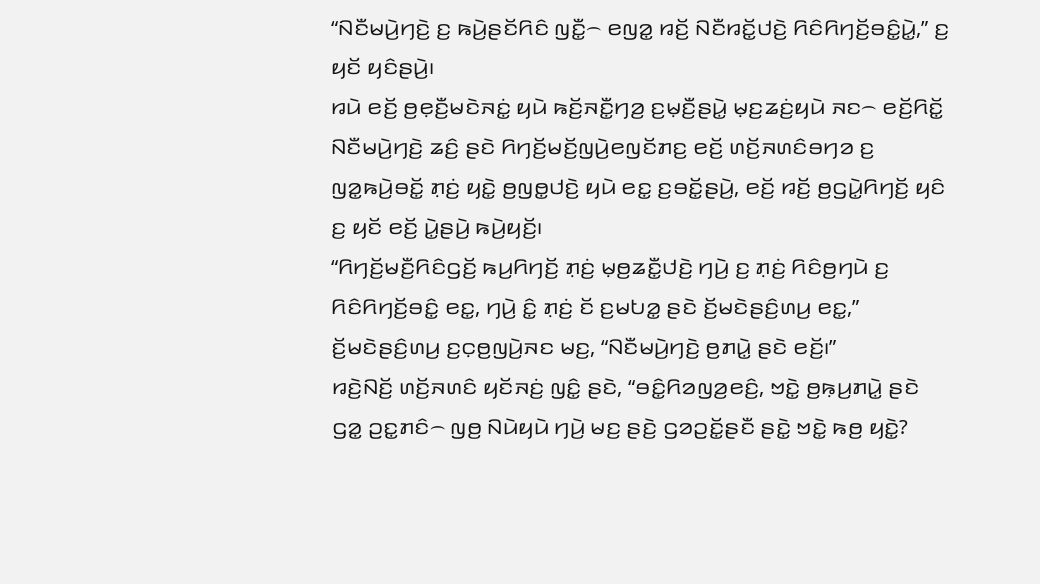“ꤡꤢꤪꤗꤣꤧ꤬ꤚꤢꤧ꤬ ꤢ꤬ ꤒꤣꤧ꤬ꤔꤢꤩꤖꤢꤨ ꤜꤢꤪ꤭꤮ ꤕꤜꤤ꤭ ꤙꤢꤩ꤬ ꤡꤢꤪꤙꤢꤩ꤭ꤓꤢꤧ꤬ ꤖꤢꤨꤖꤚꤢꤩ꤬ꤋꤢꤨ꤭ꤣꤧ꤭,” ꤢ꤬ ꤟꤢꤩ ꤟꤢꤨꤔꤣꤧ꤬꤯
ꤙꤣꤧ ꤕꤢꤩ꤬ ꤥ꤬ꤕ꤫ꤢꤪ꤬ꤗꤢꤧꤏꤢꤦ꤭ ꤟꤣꤧ ꤒꤢꤩ꤬ꤏꤢꤪ꤭ꤚꤤ꤬ ꤢ꤬ꤗ꤫ꤢꤪ꤬ꤔꤣꤧ꤭ ꤗ꤫ꤢ꤬ꤘꤢꤦ꤬ꤟꤣꤧ ꤏꤢ꤮ ꤕꤢꤩ꤬ꤖꤢꤩ꤭ ꤡꤢꤪꤗꤣꤧ꤬ꤚꤢꤧ꤬ ꤘꤢꤨ꤬ ꤔꤢꤧ ꤖꤚꤢꤩ꤬ꤗꤢꤩ꤬ꤜꤣꤧ꤬ꤕꤜꤢꤩꤊꤢ꤬ ꤕꤢꤩ꤬ ꤛꤢꤩ꤬ꤏꤛꤢꤨꤋꤚꤤ ꤢ꤬ ꤜꤤ꤭ꤒꤣꤧ꤬ꤋꤢꤩ꤭ ꤊ꤫ꤢꤦ꤬ ꤟꤢꤧ꤭ ꤥ꤬ꤜꤥ꤭ꤓꤢꤧ꤬ ꤟꤣꤧ ꤕꤢ꤭ ꤢ꤬ꤋꤢꤩ꤭ꤔꤣꤧ꤬, ꤕꤢꤩ꤬ ꤙꤢꤩ꤬ ꤥ꤬ꤞꤣꤧ꤭ꤖꤚꤢꤩ꤬ ꤟꤢꤨ ꤢ꤬ ꤟꤢꤩ ꤕꤢꤩ꤬ ꤣꤧ꤭ꤔꤣꤧ꤬ ꤒꤣꤧ꤬ꤟꤢꤩ꤬꤯
“ꤖꤚꤢꤩ꤬ꤗꤢꤪ꤬ꤖꤢꤨꤞꤢꤩ꤬ ꤒꤣ꤬ꤖꤚꤢꤩ꤬ ꤊ꤫ꤢꤦ꤬ ꤗ꤫ꤥ꤬ꤘꤢꤪ꤭ꤓꤢꤧ꤬ ꤚꤣꤧ꤬ ꤢ꤬ ꤊ꤫ꤢꤦ꤬ ꤖꤢꤨꤥ꤬ꤚꤣꤧ ꤢ꤬ ꤖꤢꤨꤖꤚꤢꤩ꤬ꤋꤢꤨ꤭ ꤕꤢ꤭, ꤚꤣꤧ꤬ ꤢꤨ꤭ ꤊ꤫ꤢꤦ꤬ ꤢꤩ ꤢ꤬ꤗꤝꤤ꤭ ꤔꤢꤧ ꤢꤩ꤬ꤗꤢꤧꤔꤢꤨ꤬ꤛꤣ꤬ ꤕꤢ꤭,” ꤢꤩ꤬ꤗꤢꤧꤔꤢꤨ꤬ꤛꤣ꤬ ꤢ꤬ꤍ꤫ꤥ꤬ꤜꤣꤧ꤬ꤏꤢ ꤗꤢ꤬, “ꤡꤢꤪꤗꤣꤧ꤬ꤚꤢꤧ꤬ ꤥ꤬ꤊꤣꤧ꤭ ꤔꤢꤧ ꤕꤢꤩ꤬꤯”
ꤙꤢꤧ꤬ꤡꤢꤩ꤬ ꤛꤢꤩ꤬ꤏꤛꤢꤨ ꤟꤢꤩꤏꤢꤦ꤬ ꤜꤢꤨ꤭ ꤔꤢꤧ, “ꤋꤢꤨ꤭ꤖꤤꤜꤤ꤬ꤕꤢꤨ꤬, ꤠꤢꤧ꤭ ꤥ꤬ꤒ꤫ꤣ꤬ꤊꤣꤧ꤭ ꤔꤢꤧ ꤞꤤ꤭ ꤑꤢ꤭ꤊꤢꤨ꤮ ꤜꤥ꤬ ꤡꤣꤧꤟꤣꤧ ꤚꤣꤧ꤬ ꤗꤢ꤬ ꤔꤢꤧ꤬ ꤞꤤꤑꤢꤩ꤭ꤔꤢꤪ ꤔꤢꤧ꤭ ꤠꤢꤧ꤭ ꤒꤥ꤬ ꤟꤢꤧ꤭?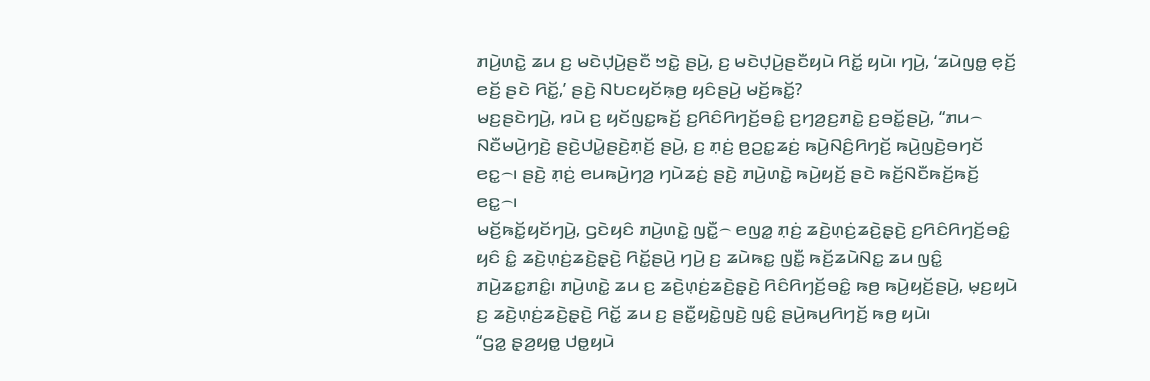ꤊꤣꤧ꤬ꤛꤢꤧ꤭ ꤘꤣ ꤢ꤬ ꤗꤢꤧꤓ꤫ꤣꤧ꤬ꤔꤢꤪ ꤠꤢꤧ꤭ ꤔꤣꤧ꤬, ꤢ꤬ ꤗꤢꤧꤓ꤫ꤣꤧ꤬ꤔꤢꤪꤟꤣꤧ ꤖꤢꤩ꤭ ꤟꤣꤧ꤯ ꤚꤣꤧ꤬, ‘ꤘꤣꤧꤜꤥ꤭ ꤕ꤫ꤢꤩ꤬ ꤕꤢꤩ꤬ ꤔꤢꤧ ꤖꤢꤩ꤭,’ ꤔꤢꤧ꤬ ꤡꤝꤢꤟꤢꤩꤒ꤫ꤥ꤬ ꤟꤢꤨꤔꤣꤧ꤬ ꤗꤢꤩ꤬ꤒꤢꤩ꤭?
ꤗꤢ꤬ꤔꤢꤧꤚꤣꤧ꤬, ꤙꤣꤧ ꤢ꤬ ꤟꤢꤩꤜꤢ꤭ꤒꤢꤩ꤬ ꤢ꤬ꤖꤢꤨꤖꤚꤢꤩ꤬ꤋꤢꤨ꤭ ꤢ꤬ꤚꤤ꤬ꤢ꤬ꤊꤢꤧ꤭ ꤢ꤬ꤋꤢꤩ꤭ꤔꤣꤧ꤬, “ꤊꤣ꤮ ꤡꤢꤪꤗꤣꤧ꤬ꤚꤢꤧ꤬ ꤔꤢꤧ꤬ꤓꤣꤧ꤭ꤔꤢꤧ꤬ꤊ꤫ꤢꤩ꤬ ꤔꤣꤧ꤬, ꤢ꤬ ꤊ꤫ꤢꤦ꤬ ꤥ꤬ꤑꤢ꤭ꤘꤢꤦ꤬ ꤒꤣꤧ꤬ꤡꤢꤨ꤬ꤖꤚꤢꤩ꤬ ꤒꤣꤧ꤬ꤜꤢꤧ꤬ꤋꤚꤢꤩ ꤕꤢ꤭꤮꤯ ꤔꤢꤧ꤬ ꤊ꤫ꤢꤦ꤬ ꤕꤣꤒꤣꤧ꤬ꤚꤤ꤬ ꤚꤣꤧꤘꤢꤦ꤬ ꤔꤢꤧ꤬ ꤊꤣꤧ꤬ꤛꤢꤧ꤭ ꤒꤣꤧ꤬ꤟꤢꤩ꤬ ꤔꤢꤧ ꤒꤢꤩ꤬ꤡꤢꤪꤒꤢꤩ꤬ꤒꤢꤩ꤬ ꤕꤢ꤭꤮꤯
ꤗꤢꤩ꤬ꤒꤢꤩ꤭ꤟꤢꤩꤚꤣꤧ꤬, ꤞꤢꤧꤟꤢꤨ ꤊꤣꤧ꤬ꤛꤢꤧ꤭ ꤜꤢꤪ꤭꤮ ꤕꤜꤤ꤭ ꤊ꤫ꤢꤦ꤬ ꤘꤢꤧ꤬ꤛ꤫ꤢꤦ꤬ꤘꤢꤧ꤬ꤔ꤫ꤢꤧ꤬ ꤢ꤬ꤖꤢꤨꤖꤚꤢꤩ꤬ꤋꤢꤨ꤭ ꤟꤢꤨ ꤢꤨ꤭ ꤘꤢꤧ꤬ꤛ꤫ꤢꤦ꤬ꤘꤢꤧ꤬ꤔ꤫ꤢꤧ꤬ ꤖꤢꤩ꤭ꤔꤣꤧ꤬ ꤚꤣꤧ꤬ ꤢ꤬ ꤘꤣꤧꤒꤢ꤭ ꤜꤢꤪ꤭ ꤒꤢꤩ꤬ꤘꤣꤧꤡꤢ꤭ ꤘꤣ ꤜꤢꤨ꤭ ꤊꤣꤧ꤬ꤘꤢ꤭ꤊꤢꤨ꤭꤯ ꤊꤣꤧ꤬ꤛꤢꤧ꤭ ꤘꤣ ꤢ꤬ ꤘꤢꤧ꤬ꤛ꤫ꤢꤦ꤬ꤘꤢꤧ꤬ꤔ꤫ꤢꤧ꤬ ꤖꤢꤨꤖꤚꤢꤩ꤬ꤋꤢꤨ꤭ ꤒꤥ꤬ ꤒꤣꤧ꤬ꤟꤢꤩ꤬ꤔꤣꤧ꤬, ꤗ꤫ꤢ꤬ꤟꤣꤧ ꤢ꤬ ꤘꤢꤧ꤬ꤛ꤫ꤢꤦ꤬ꤘꤢꤧ꤬ꤔ꤫ꤢꤧ꤬ ꤖꤢꤩ꤭ ꤘꤣ ꤢ꤬ ꤔꤢꤪ꤭ꤟꤢꤧ꤭ꤜꤢꤧ꤬ ꤜꤢꤨ꤭ ꤔꤣꤧ꤬ꤒꤣ꤬ꤖꤚꤢꤩ꤬ ꤒꤥ꤬ ꤟꤣꤧ꤯
“ꤞꤤ꤭ ꤔ꤫ꤤ꤬ꤟꤥ꤭ ꤓꤥ꤭ꤟꤣꤧ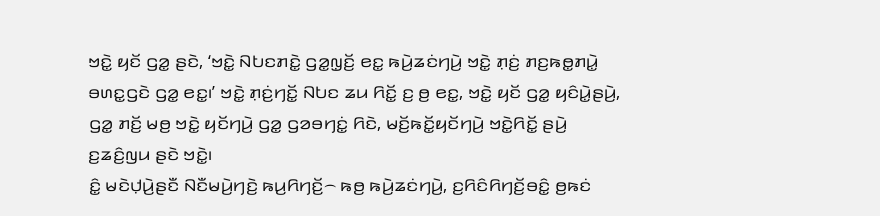ꤠꤢꤧ꤭ ꤟꤢꤩ ꤞꤤ꤭ ꤔꤢꤧ, ‘ꤠꤢꤧ꤭ ꤡꤝꤢꤊꤢꤧ꤭ ꤞꤤ꤭ꤜ꤫ꤢꤩ꤬ ꤕꤢ꤭ ꤒꤣꤧ꤬ꤘꤢꤦꤚꤣꤧ꤬ ꤠꤢꤧ꤭ ꤊ꤫ꤢꤦ꤬ ꤊꤢ꤬ꤒꤥ꤭ꤊꤣꤧ꤭ ꤋꤛꤢ꤭ꤞꤢꤧ ꤞꤤ꤭ ꤕꤢ꤭꤯’ ꤠꤢꤧ꤭ ꤊ꤫ꤢꤦ꤬ꤚꤢꤩ꤭ ꤡꤝꤢ ꤘꤣ ꤖꤢꤩ꤭ ꤢ꤬ ꤥ꤬ ꤕꤢ꤭, ꤠꤢꤧ꤭ ꤟꤢꤩ ꤞꤤ꤭ ꤟꤢꤨꤣꤧ꤭ꤔꤣꤧ꤬, ꤞꤤ꤭ ꤊꤢꤩ꤬ ꤗꤥ꤬ ꤠꤢꤧ꤭ ꤟꤢꤩꤚꤣꤧ꤬ ꤞꤤ꤭ ꤞꤤꤋꤚꤢꤦ꤭ ꤖꤢꤧ, ꤗꤢꤩ꤬ꤒꤢꤩ꤭ꤟꤢꤩꤚꤣꤧ꤬ ꤠꤢꤧ꤭ꤖꤢꤩ꤭ ꤔꤣꤧ꤬ ꤢ꤬ꤘꤢꤨ꤬ꤜꤣ ꤔꤢꤧ ꤠꤢꤧ꤭꤯
ꤢꤨ꤭ ꤗꤢꤧꤓ꤫ꤣꤧ꤬ꤔꤢꤪ ꤡꤢꤪꤗꤣꤧ꤬ꤚꤢꤧ꤬ ꤒꤣ꤬ꤖꤚꤢꤩ꤬꤮ ꤒꤥ꤬ ꤒꤣꤧ꤬ꤘꤢꤦꤚꤣꤧ꤬, ꤢ꤬ꤖꤢꤨꤖꤚꤢꤩ꤬ꤋꤢꤨ꤭ ꤥ꤬ꤒꤢꤦ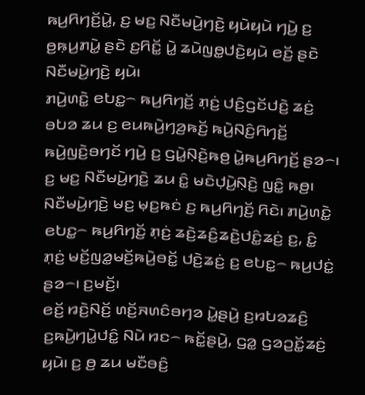ꤒꤣ꤬ꤖꤚꤢꤩ꤬ꤣꤧ꤭, ꤢ꤬ ꤗꤢ꤬ ꤡꤢꤪꤗꤣꤧ꤬ꤚꤢꤧ꤬ ꤟꤣꤧꤟꤣꤧ ꤚꤣꤧ꤬ ꤢ꤬ ꤥ꤬ꤒ꤫ꤣ꤬ꤊꤣꤧ꤭ ꤔꤢꤧ ꤢ꤬ꤖꤢꤩ꤭ ꤣꤧ꤭ ꤘꤣꤧꤜꤥ꤭ꤓꤢꤧ꤬ꤟꤣꤧ ꤕꤢꤩ꤬ ꤔꤢꤧ ꤡꤢꤪꤗꤣꤧ꤬ꤚꤢꤧ꤬ ꤟꤣꤧ꤯
ꤊꤣꤧ꤬ꤛꤢꤧ꤭ ꤕꤝꤢ꤭꤮ ꤒꤣ꤬ꤖꤚꤢꤩ꤬ ꤊ꤫ꤢꤦ꤬ ꤓꤢꤨ꤬ꤞꤢꤩꤓꤢꤧ꤬ ꤘꤢꤦ꤬ ꤋꤝꤤ ꤘꤣ ꤢ꤬ ꤕꤣꤒꤣꤧ꤬ꤚꤤ꤬ꤒꤢꤩ꤬ ꤒꤣꤧ꤬ꤡꤢꤨ꤬ꤖꤚꤢꤩ꤬ ꤒꤣꤧ꤬ꤜꤢꤧ꤬ꤋꤚꤢꤩ ꤚꤣꤧ꤬ ꤢ꤬ ꤞꤣꤧ꤭ꤡ꤫ꤢꤧ꤬ꤒꤥ꤬ ꤣꤧ꤭ꤒꤣ꤬ꤖꤚꤢꤩ꤬ ꤔꤤ꤮꤯ ꤢ꤬ ꤗꤢ꤬ ꤡꤢꤪꤗꤣꤧ꤬ꤚꤢꤧ꤬ ꤘꤣ ꤢꤨ꤭ ꤗꤢꤧꤓ꤫ꤣꤧ꤬ꤡ꤫ꤢꤧ꤬ ꤜꤢꤨ꤭ ꤒꤥ꤬꤯ ꤡꤢꤪꤗꤣꤧ꤬ꤚꤢꤧ꤬ ꤗꤢ꤬ ꤗ꤫ꤢ꤬ꤒꤢꤦ ꤢ꤬ ꤒꤣ꤬ꤖꤚꤢꤩ꤬ ꤖꤢꤧ꤯ ꤊꤣꤧ꤬ꤛꤢꤧ꤭ ꤕꤝꤢ꤭꤮ ꤒꤣ꤬ꤖꤚꤢꤩ꤬ ꤊ꤫ꤢꤦ꤬ ꤘꤢꤧ꤬ꤘꤢꤨ꤬ꤘꤢꤧ꤬ꤓꤢꤨ꤭ꤘꤢꤦ꤬ ꤢ꤬, ꤢꤨ꤭ ꤊ꤫ꤢꤦ꤬ ꤗꤢꤩ꤬ꤜꤤ꤭ꤗꤢꤩ꤬ꤒꤣꤧ꤬ꤋꤢꤩ꤭ ꤓꤢꤧ꤬ꤘꤢꤦ꤬ ꤢ꤬ ꤕꤝꤢ꤭꤮ ꤒꤣ꤬ꤓꤢꤦ꤭ ꤔꤤ꤮꤯ ꤢ꤬ꤗꤢꤩ꤬꤯
ꤕꤢꤩ꤬ ꤙꤢꤧ꤬ꤡꤢꤩ꤬ ꤛꤢꤩ꤬ꤏꤛꤢꤨꤋꤚꤤ ꤣꤧ꤭ꤔꤣꤧ꤬ ꤢ꤬ꤙꤝꤤꤘꤢꤨ꤬ ꤢ꤬ꤒꤣꤧ꤬ꤚꤣꤧ꤭ꤓꤢꤨ꤭ ꤡꤣꤧ ꤙꤢ꤮ ꤒꤢꤩ꤭ꤔꤣꤧ꤬, ꤞꤤ꤭ ꤞꤤꤑꤢꤩ꤭ꤘꤢꤦ꤬ ꤟꤣꤧ꤯ ꤢ꤬ ꤥ꤬ ꤘꤣ ꤗꤢꤪꤋꤢꤨ꤬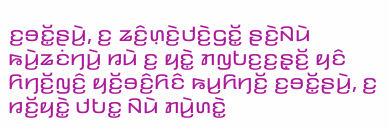ꤢ꤬ꤋꤢꤩ꤭ꤔꤣꤧ꤬, ꤢ꤬ ꤘꤢꤨ꤬ꤛ꤫ꤢꤧ꤬ꤓꤢꤧ꤬ꤞꤢꤩ꤭ ꤔꤢꤧ꤬ꤡꤣꤧ ꤒꤣꤧ꤬ꤘꤢꤦꤚꤣꤧ꤬ ꤙꤣꤧ ꤢ꤬ ꤟꤢꤧ꤭ ꤊꤜꤝꤢ꤬ꤢ꤬ꤔ꤫ꤢꤩ꤬ ꤟꤢꤨ ꤖꤚꤢꤩ꤬ꤜꤢꤨ꤬ ꤟꤢꤩ꤬ꤋꤢꤨ꤬ꤖꤢꤨ ꤒꤣ꤬ꤖꤚꤢꤩ꤬ ꤢ꤬ꤋꤢꤩ꤭ꤔꤣꤧ꤬, ꤢ꤬ ꤙꤢꤩ꤬ꤟꤢꤧ꤭ ꤓꤝꤢ꤭ ꤡꤣꤧ ꤊꤣꤧ꤬ꤛꤢꤧ꤭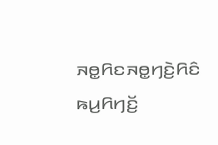ꤏꤥ꤭ꤖꤢꤏꤥ꤭ꤚꤢꤧ꤬ꤖꤢꤨ ꤒꤣ꤬ꤖꤚꤢꤩ꤬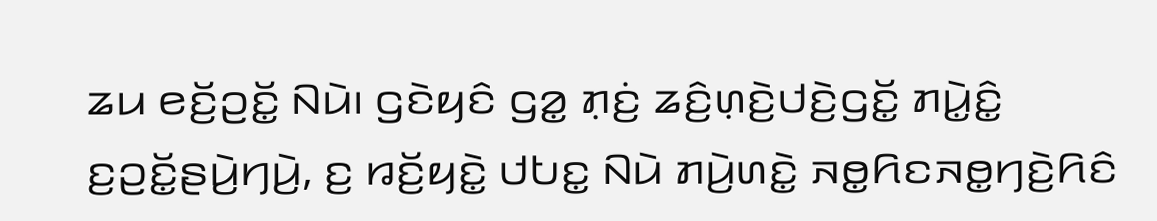ꤘꤣ ꤕꤢꤩ꤬ꤑꤢꤩ꤭ ꤡꤣꤧ꤯ ꤞꤢꤧꤟꤢꤨ ꤞꤤ꤭ ꤊ꤫ꤢꤦ꤬ ꤘꤢꤨ꤬ꤛ꤫ꤢꤧ꤬ꤓꤢꤧ꤬ꤞꤢꤩ꤭ ꤊꤣꤧ꤭ꤢꤨ꤭ ꤢ꤬ꤑꤢꤩ꤭ꤔꤣꤧ꤬ꤚꤣꤧ꤬, ꤢ꤬ ꤙꤢꤩ꤬ꤟꤢꤧ꤭ ꤓꤝꤢ꤭ ꤡꤣꤧ ꤊꤣꤧ꤬ꤛꤢꤧ꤭ ꤏꤥ꤭ꤖꤢꤏꤥ꤭ꤚꤢꤧ꤬ꤖꤢꤨ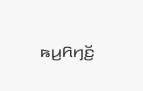ꤒꤣ꤬ꤖꤚꤢꤩ꤬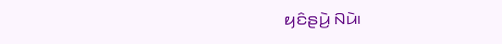ꤟꤢꤨꤔꤣꤧ꤬ ꤡꤣꤧ꤯